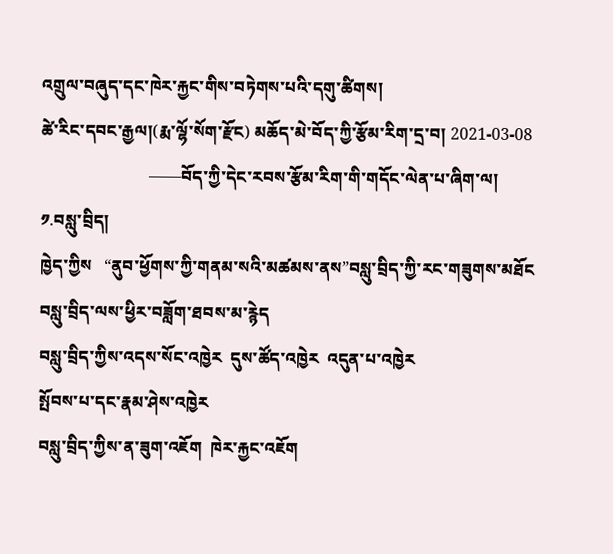འགྲུལ་བཞུད་དང་ཁེར་རྐྱང་གིས་བཏེགས་པའི་དགུ་ཚིགས།
ཚེ་རིང་དབང་རྒྱལ།(རྨ་ལྷོ་སོག་རྫོང) མཆོད་མེ་བོད་ཀྱི་རྩོམ་རིག་དྲ་བ། 2021-03-08
                          ——བོད་ཀྱི་དེང་རབས་རྩོམ་རིག་གི་གདོང་ལེན་པ་ཞིག་ལ།
༡.བསླུ་བྲིད།
ཁྱེད་ཀྱིས   “ནུབ་ཕྱོགས་ཀྱི་གནམ་སའི་མཚམས་ནས”བསླུ་བྲིད་ཀྱི་རང་གཟུགས་མཐོང
བསླུ་བྲིད་ལས་ཕྱིར་བཟློག་ཐབས་མ་རྙེད
བསླུ་བྲིད་ཀྱིས་འདས་སོང་འཁྱེར  དུས་ཚོད་འཁྱེར  འདུན་པ་འཁྱེར
སྤོབས་པ་དང་རྣམ་ཤེས་འཁྱེར
བསླུ་བྲིད་ཀྱིས་ན་ཟུག་འཇོག  ཁེར་རྐྱང་འཇོག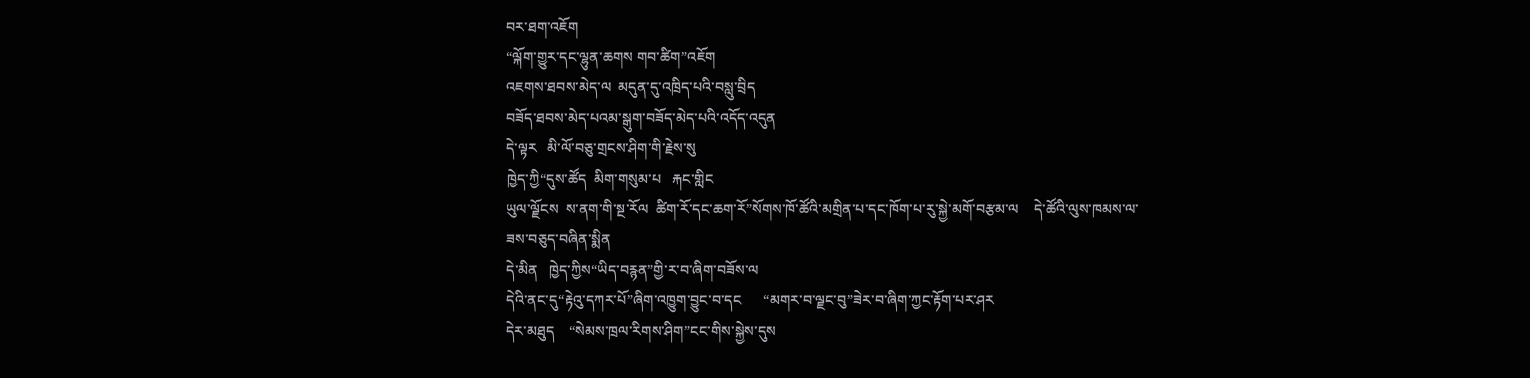བར་ཐག་འཇོག
“ལྐོག་གྱུར་དང་ལྷུན་ཆགས གབ་ཚིག”འཇོག
འཇགས་ཐབས་མེད་ལ  མདུན་དུ་འཁྲིད་པའི་བསླུ་བྲིད
བཟོད་ཐབས་མེད་པའམ་སྒུག་བཟོད་མེད་པའི་འདོད་འདུན
དེ་ལྟར   མི་ལོ་བཅུ་གྲངས་ཤིག་གི་རྗེས་སུ
ཁྱེད་ཀྱི“དུས་ཚོད  མིག་གསུམ་པ   རྐང་གླིང
ཡུལ་ལྗོངས  ས་ནག་གི་སྔ་རོལ  ཚིག་རོ་དང་ཆག་རོ”སོགས་ཁོ་ཚོའི་མགྲིན་པ་དང་ཁོག་པ་རུ་སྐྱེ་མགོ་བརྩམ་ལ    དེ་ཚོའི་ལུས་ཁམས་ལ་ཟས་བཅུད་བཞིན་སྨིན
དེ་མིན   ཁྱེད་ཀྱིས“ཡིད་བརྙན”གྱི་ར་བ་ཞིག་བཟོས་ལ
དེའི་ནང་དུ“རྟེའུ་དཀར་པོ”ཞིག་འཁྱུག་བྱུང་བ་དང      “མགར་བ་ལྗང་བུ”ཟེར་བ་ཞིག་ཀྱང་རྟོག་པར་ཤར
དེར་མཐུད    “སེམས་ཁྲལ་རིགས་ཤིག”ངང་གིས་སྐྱེས་དུས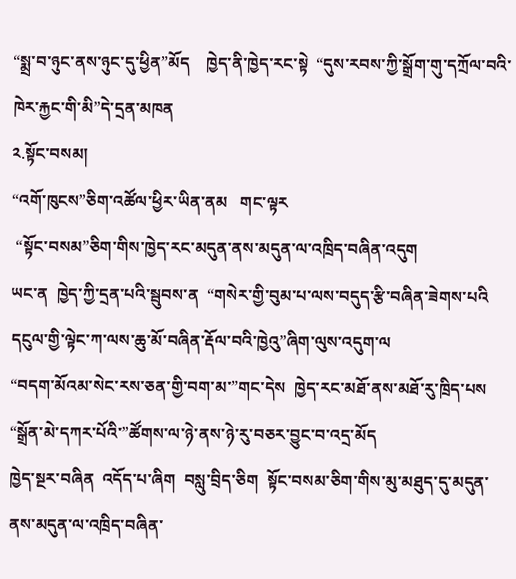“སྨྲ་བ་ཉུང་ནས་ཉུང་དུ་ཕྱིན”མོད    ཁྱེད་ནི་ཁྱེད་རང་སྟེ  “དུས་རབས་ཀྱི་སྒྲོག་གུ་དཀྲོལ་བའི་ཁེར་རྐྱང་གི་མི”དེ་དྲན་མཁན
༢.སྟོང་བསམ།
“འགོ་ཁུངས”ཅིག་འཚོལ་ཕྱིར་ཡིན་ནམ   གང་ལྟར
 “སྟོང་བསམ”ཅིག་གིས་ཁྱེད་རང་མདུན་ནས་མདུན་ལ་འཁྲིད་བཞིན་འདུག
ཡང་ན  ཁྱེད་ཀྱི་དྲན་པའི་སྦུབས་ན  “གསེར་གྱི་བུམ་པ་ལས་བདུད་རྩི་བཞིན་ཟེགས་པའི
དངུལ་གྱི་ལྟེང་ཀ་ལས་ཆུ་མོ་བཞིན་རྡོལ་བའི་ཁྱེའུ”ཞིག་ལུས་འདུག་ལ
“བདག་མོའམ་སེང་རས་ཅན་གྱི་བག་མ་”གང་དེས  ཁྱེད་རང་མཐོ་ནས་མཐོ་རུ་ཁྲིད་པས
“སྒྲོན་མེ་དཀར་པོའི་”ཚོགས་ལ་ཉེ་ནས་ཉེ་རུ་བཅར་བྱུང་བ་འདྲ་མོད
ཁྱེད་སྔར་བཞིན  འདོད་པ་ཞིག  བསླུ་བྲིད་ཅིག  སྟོང་བསམ་ཅིག་གིས་མུ་མཐུད་དུ་མདུན་ནས་མདུན་ལ་འཁྲིད་བཞིན་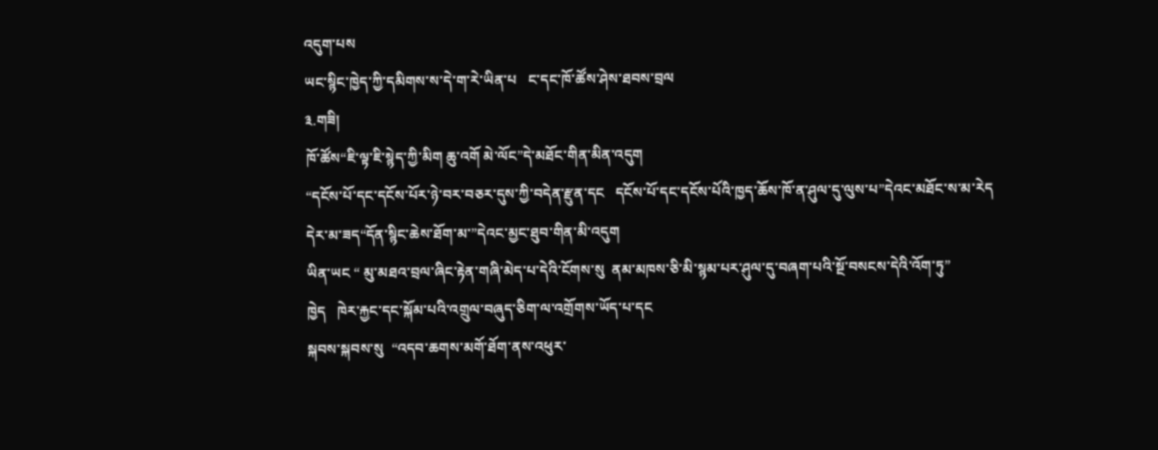འདུག་པས
ཡང་སྙིང་ཁྱེད་ཀྱི་དམིགས་ས་དེ་ག་རེ་ཡིན་པ   ང་དང་ཁོ་ཚོས་ཤེས་ཐབས་བྲལ
༣.གཟི།
ཁོ་ཚོས“ཇི་ལྟ་ཇི་སྙེད་ཀྱི་མིག ཆུ་འགོ མེ་ལོང”དེ་མཐོང་གིན་མིན་འདུག
“དངོས་པོ་དང་དངོས་པོར་ཉེ་བར་བཅར་དུས་ཀྱི་བདེན་རྫུན་དང   དངོས་པོ་དང་དངོས་པོའི་ཁྱད་ཆོས་ཁོ་ན་ཤུལ་དུ་ལུས་པ”དེའང་མཐོང་ས་མ་རེད
དེར་མ་ཟད“དོན་སྙིང་ཆེས་ཐོག་མ་”དེའང་མྱང་ཐུབ་གིན་མི་འདུག
ཡིན་ཡང “ མུ་མཐའ་བྲལ་ཞིང་རྟེན་གཞི་མེད་པ་དེའི་ངོགས་སུ  ནམ་མཁས་ཅི་མི་སྙམ་པར་ཤུལ་དུ་བཞག་པའི་སྔོ་བསངས་དེའི་འོག་ཏུ”
ཁྱེད   ཁེར་རྐྱང་དང་སྐོམ་པའི་འགྲུལ་བཞུད་ཅིག་ལ་འགྲོགས་ཡོད་པ་དང
སྐབས་སྐབས་སུ  “འདབ་ཆགས་མགོ་ཐོག་ནས་འཕུར་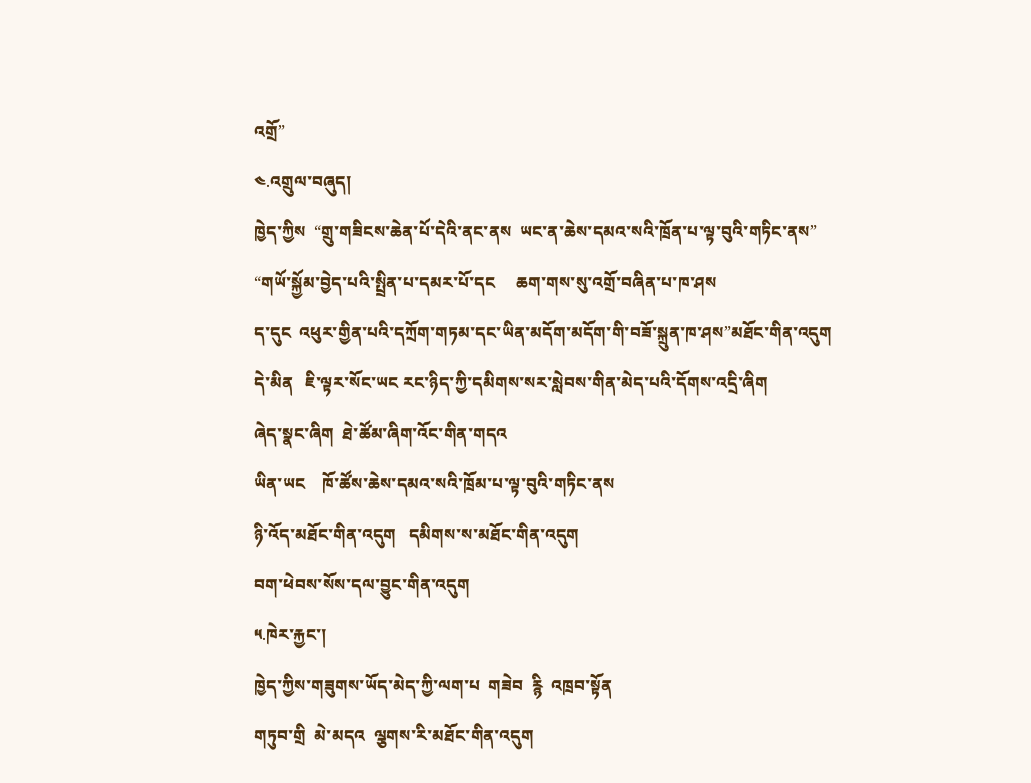འགྲོ”
༤.འགྲུལ་བཞུད།
ཁྱེད་ཀྱིས  “གྲུ་གཟིངས་ཆེན་པོ་དེའི་ནང་ནས  ཡང་ན་ཆེས་དམའ་སའི་ཁྲོན་པ་ལྟ་བུའི་གཏིང་ནས”
“གཡོ་སྐྱོམ་བྱེད་པའི་སྤྲིན་པ་དམར་པོ་དང     ཆག་གས་སུ་འགྲོ་བཞིན་པ་ཁ་ཤས
ད་དུང  འཕུར་གྱིན་པའི་དཀྲོག་གཏམ་དང་ཡིན་མདོག་མདོག་གི་བཟོ་སྐྲུན་ཁ་ཤས”མཐོང་གིན་འདུག
དེ་མིན   ཇི་ལྟར་སོང་ཡང རང་ཉིད་ཀྱི་དམིགས་སར་སླེབས་གིན་མེད་པའི་དོགས་འདྲི་ཞིག
ཞེད་སྣང་ཞིག  ཐེ་ཚོམ་ཞིག་འོང་གིན་གདའ
ཡིན་ཡང    ཁོ་ཚོས་ཆེས་དམའ་སའི་ཁྲོམ་པ་ལྟ་བུའི་གཏིང་ནས
ཉི་འོད་མཐོང་གིན་འདུག   དམིགས་ས་མཐོང་གིན་འདུག
བག་ཕེབས་སོས་དལ་བྱུང་གིན་འདུག
༥.ཁེར་རྐྱང་།
ཁྱེད་ཀྱིས་གཟུགས་ཡོད་མེད་ཀྱི་ལག་པ  གཟེབ  རྙི  འཁྲབ་སྟོན
གཏུབ་གྲི  མེ་མདའ  ལྕགས་རི་མཐོང་གིན་འདུག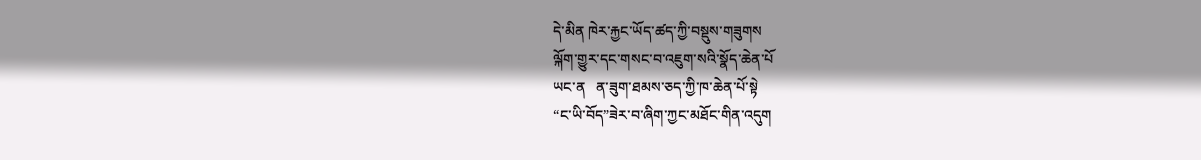དེ་མིན ཁེར་རྐྱང་ཡོད་ཚད་ཀྱི་བསྡུས་གཟུགས
ལྐོག་གྱུར་དང་གསང་བ་འཇུག་སའི་སྣོད་ཆེན་པོ
ཡང་ན   ན་ཟུག་ཐམས་ཅད་ཀྱི་ཁ་ཆེན་པོ་སྟེ
“ང་ཡི་བོད”ཟེར་བ་ཞིག་ཀྱང་མཐོང་གིན་འདུག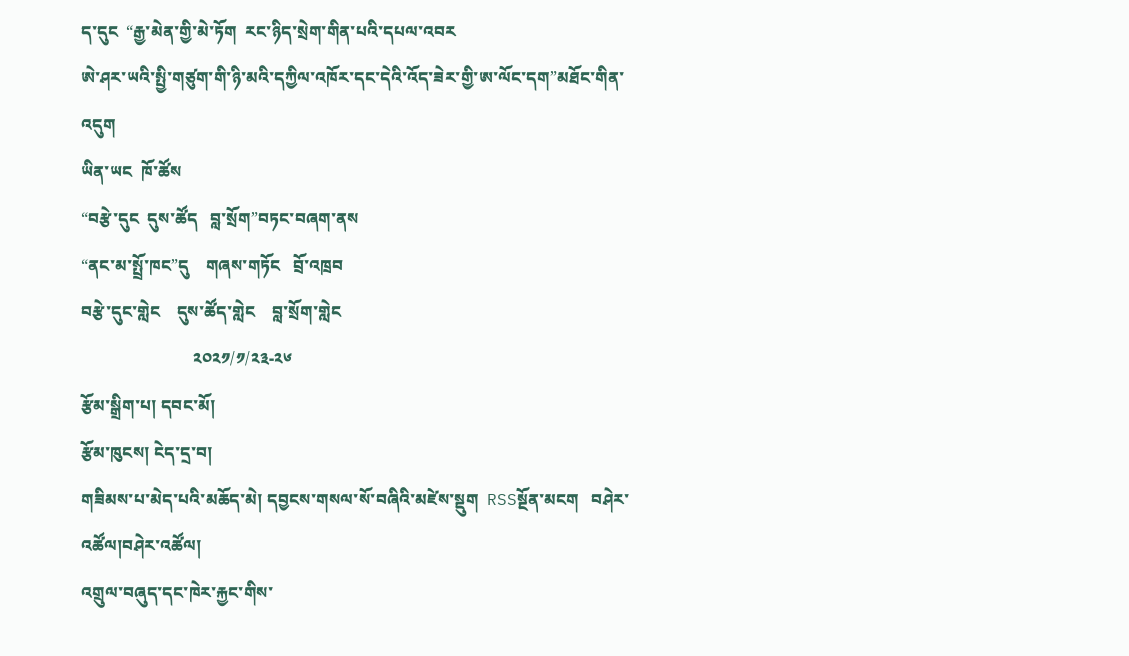ད་དུང  “རྒྱ་མེན་གྱི་མེ་ཏོག  རང་ཉིད་སྲེག་གིན་པའི་དཔལ་འབར
ཨེ་ཤར་ཡའི་སྤྱི་གཙུག་གི་ཉི་མའི་དཀྱིལ་འཁོར་དང་དེའི་འོད་ཟེར་གྱི་ཨ་ལོང་དག”མཐོང་གིན་འདུག
ཡིན་ཡང  ཁོ་ཚོས
“བརྩེ་དུང  དུས་ཚོད   བླ་སྲོག”བཏང་བཞག་ནས
“ནང་མ་སྤྲོ་ཁང”དུ    གཞས་གཏོང   བྲོ་འཁྲབ
བརྩེ་དུང་གླེང    དུས་ཚོད་གླེང    བླ་སྲོག་གླེང
                           ༢༠༢༡/༡/༢༣-༢༦
རྩོམ་སྒྲིག་པ། དབང་མོ།
རྩོམ་ཁུངས། ངེད་དྲ་བ།
གཟིམས་པ་མེད་པའི་མཆོད་མེ། དབྱངས་གསལ་སོ་བཞིའི་མཛེས་སྡུག  RSSསྔོན་མངག   བཤེར་འཚོལ།བཤེར་འཚོལ།
འགྲུལ་བཞུད་དང་ཁེར་རྐྱང་གིས་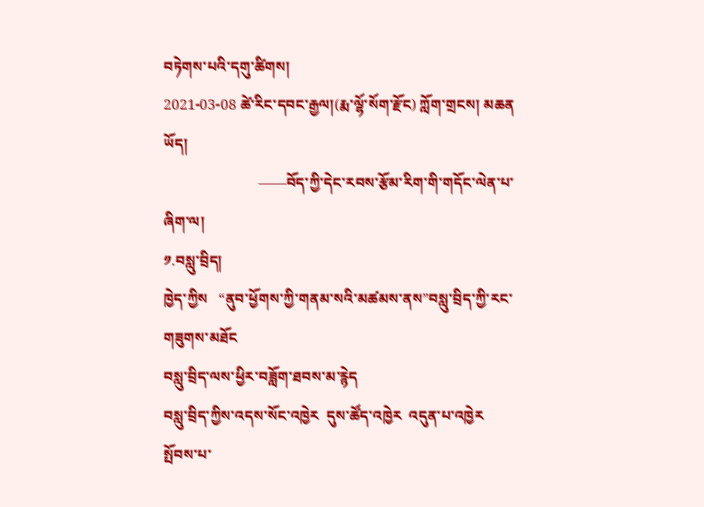བཏེགས་པའི་དགུ་ཚིགས།
2021-03-08 ཚེ་རིང་དབང་རྒྱལ།(རྨ་ལྷོ་སོག་རྫོང) ཀློག་གྲངས། མཆན ཡོད།
                          ——བོད་ཀྱི་དེང་རབས་རྩོམ་རིག་གི་གདོང་ལེན་པ་ཞིག་ལ།
༡.བསླུ་བྲིད།
ཁྱེད་ཀྱིས   “ནུབ་ཕྱོགས་ཀྱི་གནམ་སའི་མཚམས་ནས”བསླུ་བྲིད་ཀྱི་རང་གཟུགས་མཐོང
བསླུ་བྲིད་ལས་ཕྱིར་བཟློག་ཐབས་མ་རྙེད
བསླུ་བྲིད་ཀྱིས་འདས་སོང་འཁྱེར  དུས་ཚོད་འཁྱེར  འདུན་པ་འཁྱེར
སྤོབས་པ་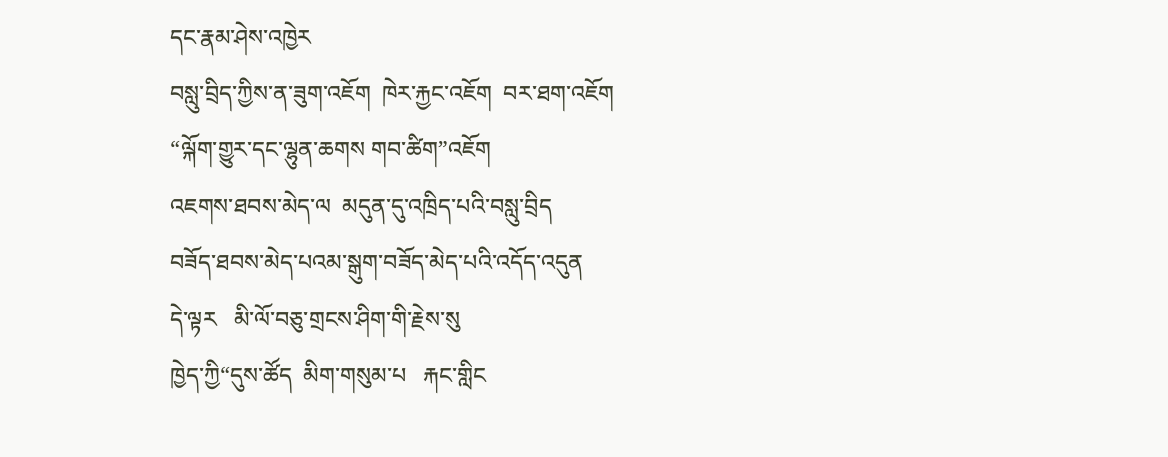དང་རྣམ་ཤེས་འཁྱེར
བསླུ་བྲིད་ཀྱིས་ན་ཟུག་འཇོག  ཁེར་རྐྱང་འཇོག  བར་ཐག་འཇོག
“ལྐོག་གྱུར་དང་ལྷུན་ཆགས གབ་ཚིག”འཇོག
འཇགས་ཐབས་མེད་ལ  མདུན་དུ་འཁྲིད་པའི་བསླུ་བྲིད
བཟོད་ཐབས་མེད་པའམ་སྒུག་བཟོད་མེད་པའི་འདོད་འདུན
དེ་ལྟར   མི་ལོ་བཅུ་གྲངས་ཤིག་གི་རྗེས་སུ
ཁྱེད་ཀྱི“དུས་ཚོད  མིག་གསུམ་པ   རྐང་གླིང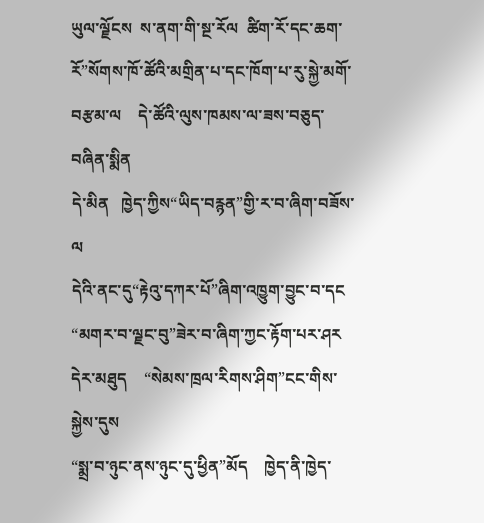ཡུལ་ལྗོངས  ས་ནག་གི་སྔ་རོལ  ཚིག་རོ་དང་ཆག་རོ”སོགས་ཁོ་ཚོའི་མགྲིན་པ་དང་ཁོག་པ་རུ་སྐྱེ་མགོ་བརྩམ་ལ    དེ་ཚོའི་ལུས་ཁམས་ལ་ཟས་བཅུད་བཞིན་སྨིན
དེ་མིན   ཁྱེད་ཀྱིས“ཡིད་བརྙན”གྱི་ར་བ་ཞིག་བཟོས་ལ
དེའི་ནང་དུ“རྟེའུ་དཀར་པོ”ཞིག་འཁྱུག་བྱུང་བ་དང      “མགར་བ་ལྗང་བུ”ཟེར་བ་ཞིག་ཀྱང་རྟོག་པར་ཤར
དེར་མཐུད    “སེམས་ཁྲལ་རིགས་ཤིག”ངང་གིས་སྐྱེས་དུས
“སྨྲ་བ་ཉུང་ནས་ཉུང་དུ་ཕྱིན”མོད    ཁྱེད་ནི་ཁྱེད་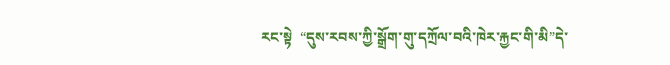རང་སྟེ  “དུས་རབས་ཀྱི་སྒྲོག་གུ་དཀྲོལ་བའི་ཁེར་རྐྱང་གི་མི”དེ་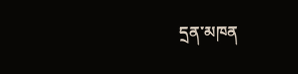དྲན་མཁན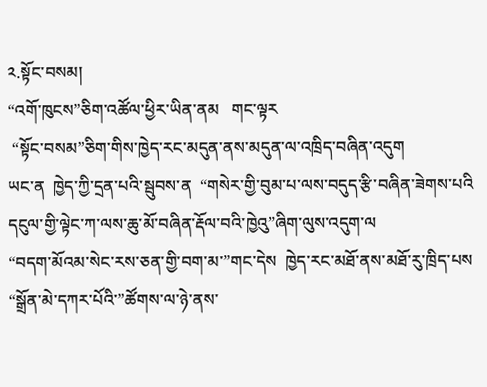༢.སྟོང་བསམ།
“འགོ་ཁུངས”ཅིག་འཚོལ་ཕྱིར་ཡིན་ནམ   གང་ལྟར
 “སྟོང་བསམ”ཅིག་གིས་ཁྱེད་རང་མདུན་ནས་མདུན་ལ་འཁྲིད་བཞིན་འདུག
ཡང་ན  ཁྱེད་ཀྱི་དྲན་པའི་སྦུབས་ན  “གསེར་གྱི་བུམ་པ་ལས་བདུད་རྩི་བཞིན་ཟེགས་པའི
དངུལ་གྱི་ལྟེང་ཀ་ལས་ཆུ་མོ་བཞིན་རྡོལ་བའི་ཁྱེའུ”ཞིག་ལུས་འདུག་ལ
“བདག་མོའམ་སེང་རས་ཅན་གྱི་བག་མ་”གང་དེས  ཁྱེད་རང་མཐོ་ནས་མཐོ་རུ་ཁྲིད་པས
“སྒྲོན་མེ་དཀར་པོའི་”ཚོགས་ལ་ཉེ་ནས་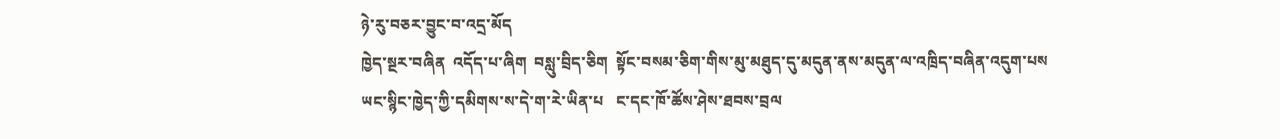ཉེ་རུ་བཅར་བྱུང་བ་འདྲ་མོད
ཁྱེད་སྔར་བཞིན  འདོད་པ་ཞིག  བསླུ་བྲིད་ཅིག  སྟོང་བསམ་ཅིག་གིས་མུ་མཐུད་དུ་མདུན་ནས་མདུན་ལ་འཁྲིད་བཞིན་འདུག་པས
ཡང་སྙིང་ཁྱེད་ཀྱི་དམིགས་ས་དེ་ག་རེ་ཡིན་པ   ང་དང་ཁོ་ཚོས་ཤེས་ཐབས་བྲལ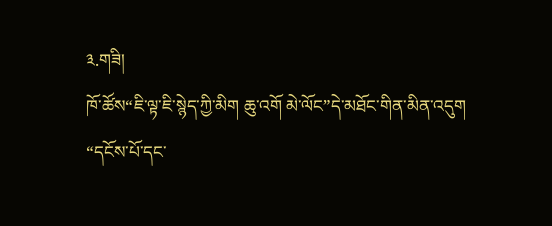༣.གཟི།
ཁོ་ཚོས“ཇི་ལྟ་ཇི་སྙེད་ཀྱི་མིག ཆུ་འགོ མེ་ལོང”དེ་མཐོང་གིན་མིན་འདུག
“དངོས་པོ་དང་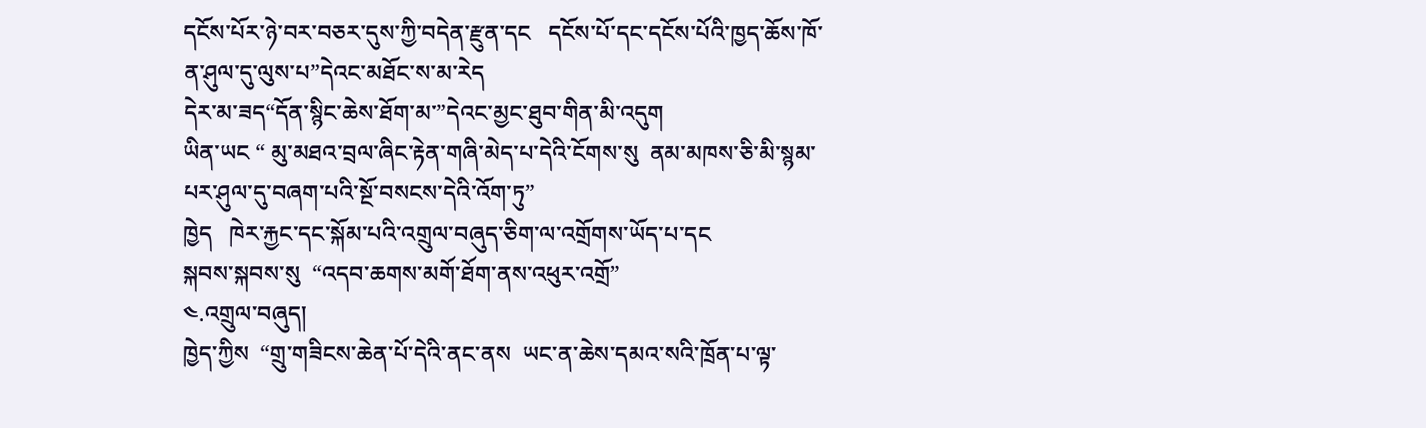དངོས་པོར་ཉེ་བར་བཅར་དུས་ཀྱི་བདེན་རྫུན་དང   དངོས་པོ་དང་དངོས་པོའི་ཁྱད་ཆོས་ཁོ་ན་ཤུལ་དུ་ལུས་པ”དེའང་མཐོང་ས་མ་རེད
དེར་མ་ཟད“དོན་སྙིང་ཆེས་ཐོག་མ་”དེའང་མྱང་ཐུབ་གིན་མི་འདུག
ཡིན་ཡང “ མུ་མཐའ་བྲལ་ཞིང་རྟེན་གཞི་མེད་པ་དེའི་ངོགས་སུ  ནམ་མཁས་ཅི་མི་སྙམ་པར་ཤུལ་དུ་བཞག་པའི་སྔོ་བསངས་དེའི་འོག་ཏུ”
ཁྱེད   ཁེར་རྐྱང་དང་སྐོམ་པའི་འགྲུལ་བཞུད་ཅིག་ལ་འགྲོགས་ཡོད་པ་དང
སྐབས་སྐབས་སུ  “འདབ་ཆགས་མགོ་ཐོག་ནས་འཕུར་འགྲོ”
༤.འགྲུལ་བཞུད།
ཁྱེད་ཀྱིས  “གྲུ་གཟིངས་ཆེན་པོ་དེའི་ནང་ནས  ཡང་ན་ཆེས་དམའ་སའི་ཁྲོན་པ་ལྟ་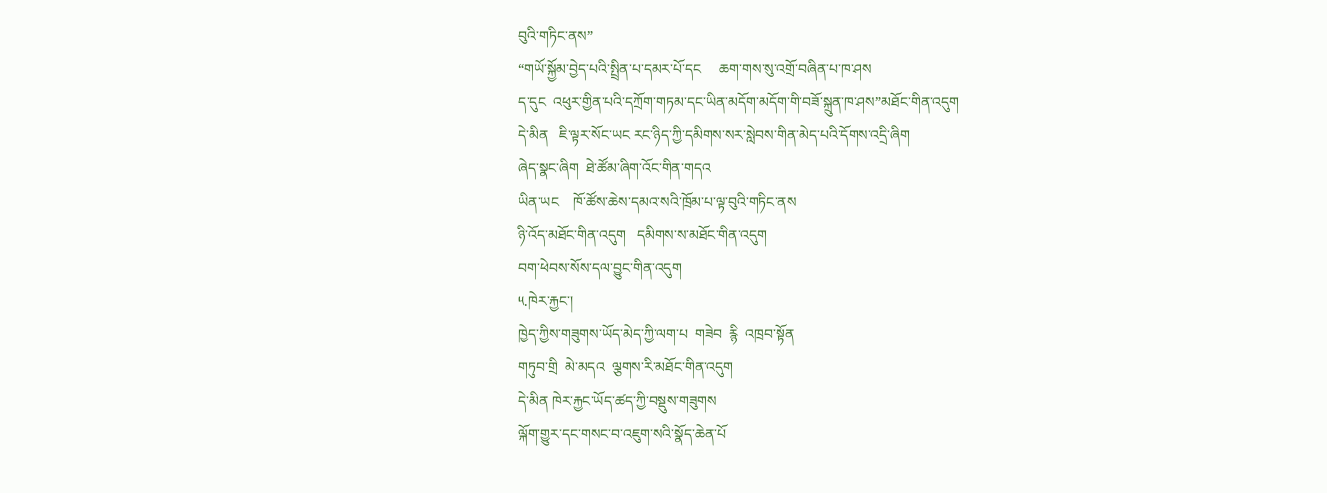བུའི་གཏིང་ནས”
“གཡོ་སྐྱོམ་བྱེད་པའི་སྤྲིན་པ་དམར་པོ་དང     ཆག་གས་སུ་འགྲོ་བཞིན་པ་ཁ་ཤས
ད་དུང  འཕུར་གྱིན་པའི་དཀྲོག་གཏམ་དང་ཡིན་མདོག་མདོག་གི་བཟོ་སྐྲུན་ཁ་ཤས”མཐོང་གིན་འདུག
དེ་མིན   ཇི་ལྟར་སོང་ཡང རང་ཉིད་ཀྱི་དམིགས་སར་སླེབས་གིན་མེད་པའི་དོགས་འདྲི་ཞིག
ཞེད་སྣང་ཞིག  ཐེ་ཚོམ་ཞིག་འོང་གིན་གདའ
ཡིན་ཡང    ཁོ་ཚོས་ཆེས་དམའ་སའི་ཁྲོམ་པ་ལྟ་བུའི་གཏིང་ནས
ཉི་འོད་མཐོང་གིན་འདུག   དམིགས་ས་མཐོང་གིན་འདུག
བག་ཕེབས་སོས་དལ་བྱུང་གིན་འདུག
༥.ཁེར་རྐྱང་།
ཁྱེད་ཀྱིས་གཟུགས་ཡོད་མེད་ཀྱི་ལག་པ  གཟེབ  རྙི  འཁྲབ་སྟོན
གཏུབ་གྲི  མེ་མདའ  ལྕགས་རི་མཐོང་གིན་འདུག
དེ་མིན ཁེར་རྐྱང་ཡོད་ཚད་ཀྱི་བསྡུས་གཟུགས
ལྐོག་གྱུར་དང་གསང་བ་འཇུག་སའི་སྣོད་ཆེན་པོ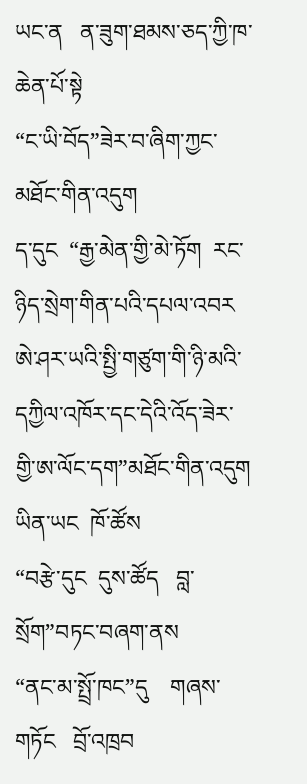ཡང་ན   ན་ཟུག་ཐམས་ཅད་ཀྱི་ཁ་ཆེན་པོ་སྟེ
“ང་ཡི་བོད”ཟེར་བ་ཞིག་ཀྱང་མཐོང་གིན་འདུག
ད་དུང  “རྒྱ་མེན་གྱི་མེ་ཏོག  རང་ཉིད་སྲེག་གིན་པའི་དཔལ་འབར
ཨེ་ཤར་ཡའི་སྤྱི་གཙུག་གི་ཉི་མའི་དཀྱིལ་འཁོར་དང་དེའི་འོད་ཟེར་གྱི་ཨ་ལོང་དག”མཐོང་གིན་འདུག
ཡིན་ཡང  ཁོ་ཚོས
“བརྩེ་དུང  དུས་ཚོད   བླ་སྲོག”བཏང་བཞག་ནས
“ནང་མ་སྤྲོ་ཁང”དུ    གཞས་གཏོང   བྲོ་འཁྲབ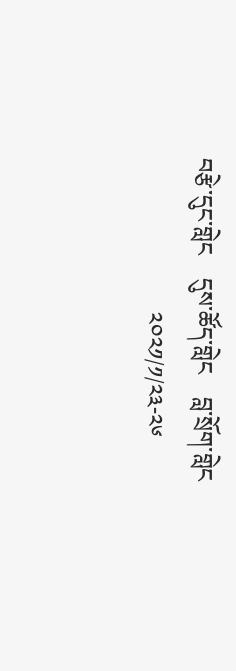བརྩེ་དུང་གླེང    དུས་ཚོད་གླེང    བླ་སྲོག་གླེང
                           ༢༠༢༡/༡/༢༣-༢༦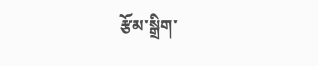རྩོམ་སྒྲིག་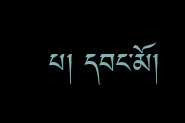པ། དབང་མོ།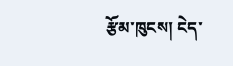རྩོམ་ཁུངས། ངེད་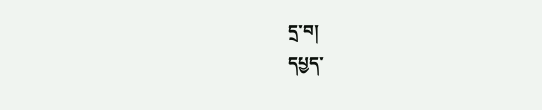དྲ་བ།
དཔྱད་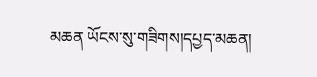མཆན ཡོངས་སུ་གཟིགས།དཔྱད་མཆན།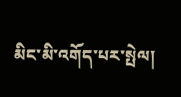མིང་མི་འགོད་པར་སྤེལ།